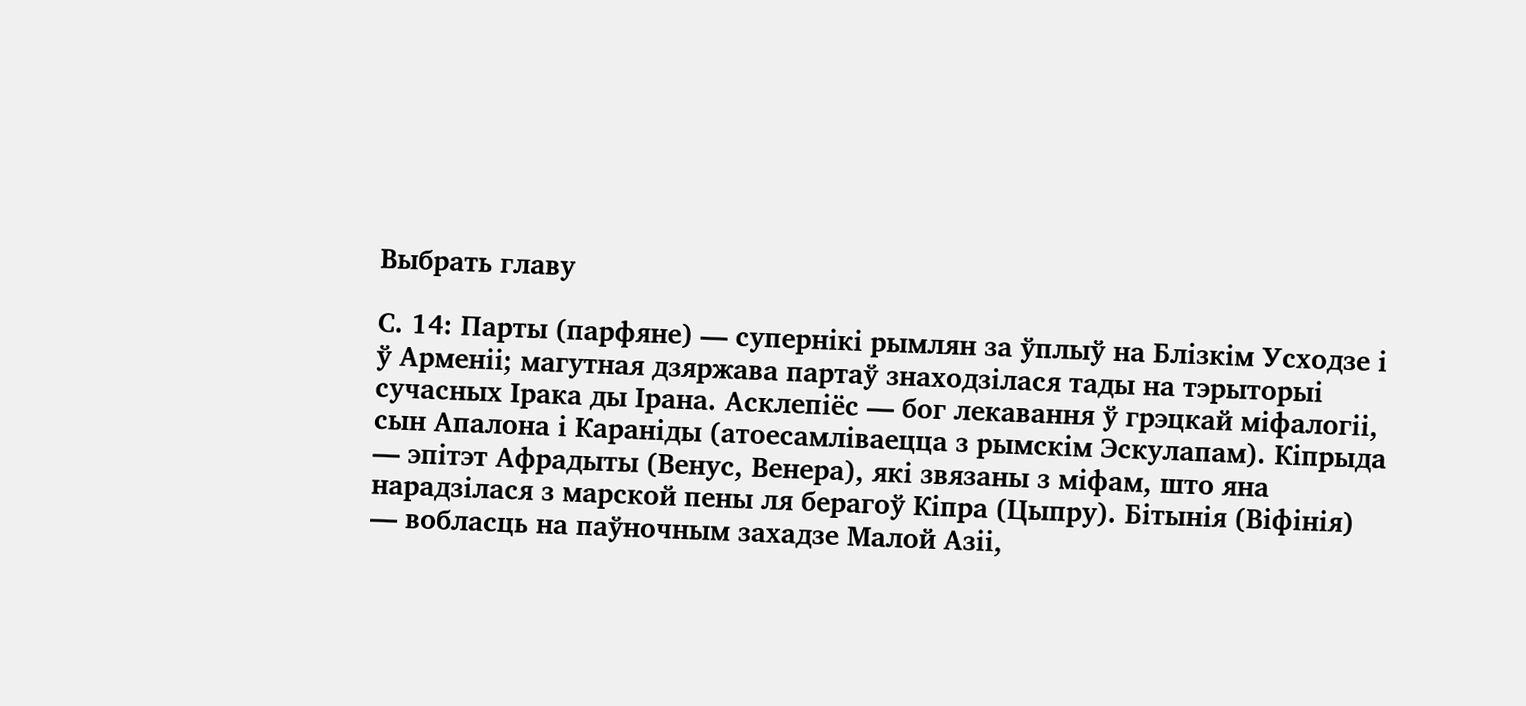Выбрать главу

С. 14: Парты (парфяне) — супернікі рымлян за ўплыў на Блізкім Усходзе і ў Арменіі; магутная дзяржава партаў знаходзілася тады на тэрыторыі сучасных Ірака ды Ірана. Асклепіёс — бог лекавання ў грэцкай міфалогіі, сын Апалона і Караніды (атоесамліваецца з рымскім Эскулапам). Кіпрыда — эпітэт Афрадыты (Венус, Венера), які звязаны з міфам, што яна нарадзілася з марской пены ля берагоў Кіпра (Цыпру). Бітынія (Віфінія) — вобласць на паўночным захадзе Малой Азіі,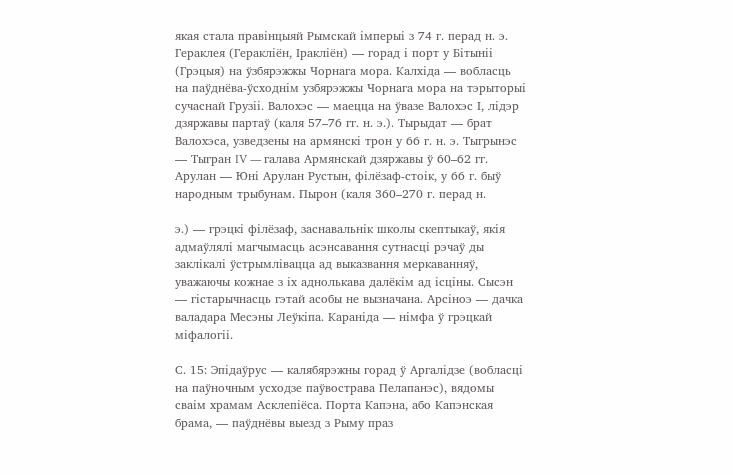якая стала правінцыяй Рымскай імперыі з 74 г. перад н. э. Гераклея (Геракліён, Іракліён) — горад і порт у Бітыніі (Грэцыя) на ўзбярэжжы Чорнага мора. Калхіда — вобласць на паўднёва-ўсходнім узбярэжжы Чорнага мора на тэрыторыі сучаснай Грузіі. Валохэс — маецца на ўвазе Валохэс І, лідэр дзяржавы партаў (каля 57–76 гг. н. э.). Тырыдат — брат Валохэса, узведзены на армянскі трон у 66 г. н. э. Тыгрынэс — Тыгран IV — галава Армянскай дзяржавы ў 60–62 гг. Арулан — Юні Арулан Рустын, філёзаф-стоік, у 66 г. быў народным трыбунам. Пырон (каля 360–270 г. перад н.

э.) — грэцкі філёзаф, заснавальнік школы скептыкаў, якія адмаўлялі магчымасць асэнсавання сутнасці рэчаў ды заклікалі ўстрымлівацца ад выказвання меркаванняў, уважаючы кожнае з іх аднолькава далёкім ад ісціны. Сысэн — гістарычнасць гэтай асобы не вызначана. Арсіноэ — дачка валадара Месэны Леўкіпа. Караніда — німфа ў грэцкай міфалогіі.

С. 15: Эпідаўрус — калябярэжны горад ў Аргалідзе (вобласці на паўночным усходзе паўвострава Пелапанэс), вядомы сваім храмам Асклепіёса. Порта Капэна, або Капэнская брама, — паўднёвы выезд з Рыму праз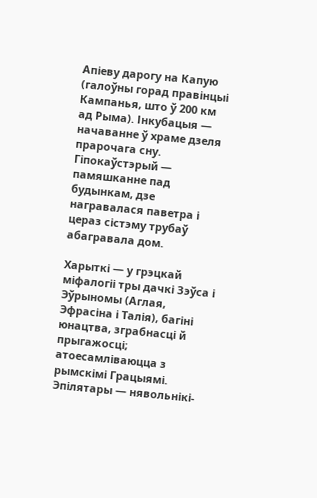Апіеву дарогу на Капую (галоўны горад правінцыі Кампанья, што ў 200 км ад Рыма). Інкубацыя — начаванне ў храме дзеля прарочага сну. Гіпокаўстэрый — памяшканне пад будынкам, дзе награвалася паветра і цераз сістэму трубаў абагравала дом.

Харыткі — у грэцкай міфалогіі тры дачкі Зэўса і Эўрыномы (Аглая, Эфрасіна і Талія), багіні юнацтва, зграбнасці й прыгажосці; атоесамліваюцца з рымскімі Грацыямі. Эпілятары — нявольнікі-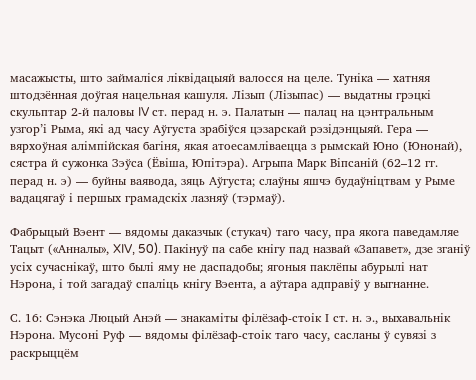масажысты, што займаліся ліквідацыяй валосся на целе. Туніка — хатняя штодзённая доўгая нацельная кашуля. Лізып (Лізыпас) — выдатны грэцкі скульптар 2-й паловы IV ст. перад н. э. Палатын — палац на цэнтральным узгор’і Рыма, які ад часу Аўгуста зрабіўся цэзарскай рэзідэнцыяй. Гера — вярхоўная алімпійская багіня, якая атоесамліваецца з рымскай Юно (Юнонай), сястра й сужонка Зэўса (Ёвіша, Юпітэра). Агрыпа Марк Віпсаній (62–12 гг. перад н. э) — буйны ваявода, зяць Аўгуста; слаўны яшчэ будаўніцтвам у Рыме вадацягаў і першых грамадскіх лазняў (тэрмаў).

Фабрыцый Вэент — вядомы даказчык (стукач) таго часу, пра якога паведамляе Тацыт («Анналы», XIV, 50). Пакінуў па сабе кнігу пад назвай «Запавет», дзе зганіў усіх сучаснікаў, што былі яму не даспадобы; ягоныя паклёпы абурылі нат Нэрона, і той загадаў спаліць кнігу Вэента, а аўтара адправіў у выгнанне.

С. 16: Сэнэка Люцый Анэй — знакаміты філёзаф-стоік І ст. н. э., выхавальнік Нэрона. Мусоні Руф — вядомы філёзаф-стоік таго часу, сасланы ў сувязі з раскрыццём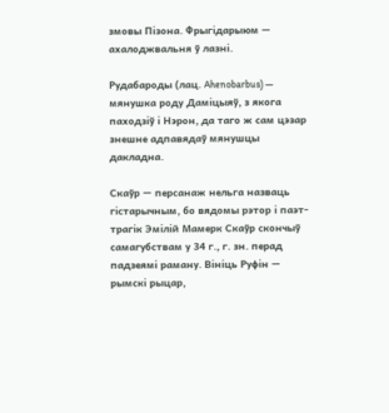змовы Пізона. Фрыгідарыюм — ахалоджвальня ў лазні.

Рудабароды (лац. Ahenobarbus) — мянушка роду Даміцыяў, з якога паходзіў і Нэрон, да таго ж сам цэзар знешне адпавядаў мянушцы дакладна.

Скаўр — персанаж нельга назваць гістарычным, бо вядомы рэтор і паэт-трагік Эмілій Мамерк Скаўр скончыў самагубствам у 34 г., г. зн. перад падзеямі раману. Вініць Руфін — рымскі рыцар,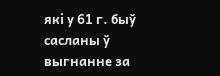які у 61 г. быў сасланы ў выгнанне за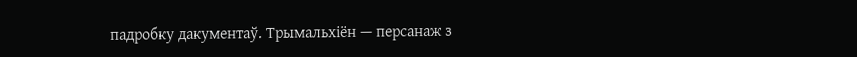падробку дакументаў. Трымальхіён — персанаж з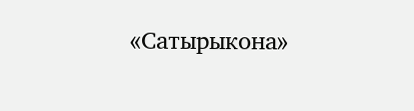«Сатырыкона»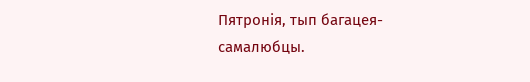Пятронія, тып багацея-самалюбцы.